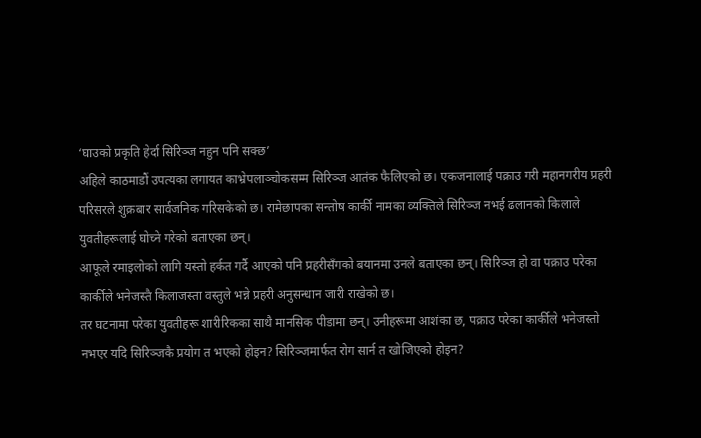‘घाउको प्रकृति हेर्दा सिरिञ्ज नहुन पनि सक्छ’
अहिले काठमाडौं उपत्यका लगायत काभ्रेपलाञ्चोकसम्म सिरिञ्ज आतंक फैलिएको छ। एकजनालाई पक्राउ गरी महानगरीय प्रहरी परिसरले शुक्रबार सार्वजनिक गरिसकेको छ। रामेछापका सन्तोष कार्की नामका व्यक्तिले सिरिञ्ज नभई ढलानको किलाले युवतीहरूलाई घोच्ने गरेको बताएका छन्।
आफूले रमाइलोको लागि यस्तो हर्कत गर्दै आएको पनि प्रहरीसँगको बयानमा उनले बताएका छन्। सिरिञ्ज हो वा पक्राउ परेका कार्कीले भनेजस्तै किलाजस्ता वस्तुले भन्ने प्रहरी अनुसन्धान जारी राखेको छ।
तर घटनामा परेका युवतीहरू शारीरिकका साथै मानसिक पीडामा छन्। उनीहरूमा आशंका छ, पक्राउ परेका कार्कीले भनेजस्तो नभएर यदि सिरिञ्जकै प्रयोग त भएको होइन? सिरिञ्जमार्फत रोग सार्न त खोजिएको होइन?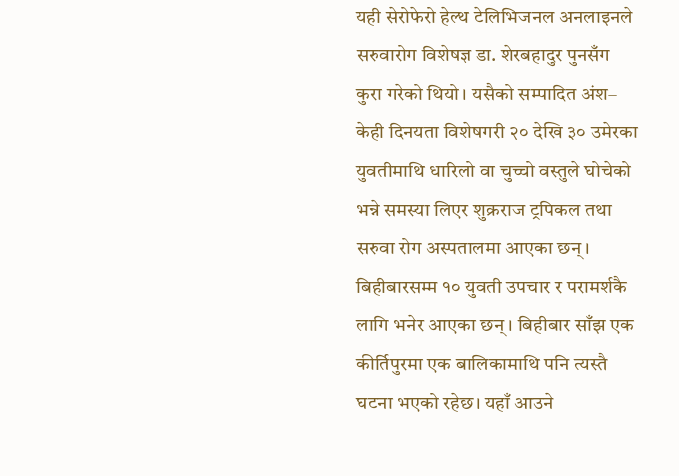यही सेरोफेरो हेल्थ टेलिभिजनल अनलाइनले सरुवारोग विशेषज्ञ डा. शेरबहादुर पुनसँग कुरा गरेको थियो। यसैको सम्पादित अंश–
केही दिनयता विशेषगरी २० देखि ३० उमेरका युवतीमाथि धारिलो वा चुच्चो वस्तुले घोचेको भन्ने समस्या लिएर शुक्रराज ट्रपिकल तथा सरुवा रोग अस्पतालमा आएका छन्। बिहीबारसम्म १० युवती उपचार र परामर्शकै लागि भनेर आएका छन्। बिहीबार साँझ एक कीर्तिपुरमा एक बालिकामाथि पनि त्यस्तै घटना भएको रहेछ। यहाँ आउने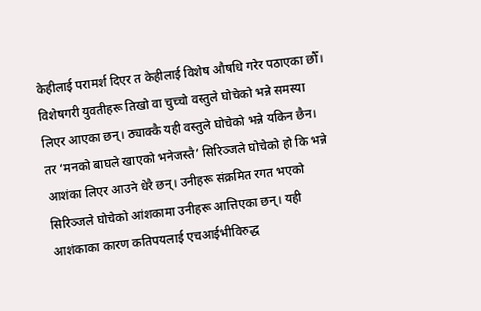केहीलाई परामर्श दिएर त केहीलाई विशेष औषधि गरेर पठाएका छौँ।
विशेषगरी युवतीहरू तिखो वा चुच्चो वस्तुले घोचेको भन्ने समस्या लिएर आएका छन्। ठ्याक्कै यही वस्तुले घोचेको भन्ने यकिन छैन। तर ‘मनको बाघले खाएको भनेजस्तै’ सिरिञ्जले घोचेको हो कि भन्ने आशंका लिएर आउने धेरै छन्। उनीहरू संक्रमित रगत भएको सिरिञ्जले घोचेको आंशकामा उनीहरू आत्तिएका छन्। यही आशंकाका कारण कतिपयलाई एचआईभीविरुद्ध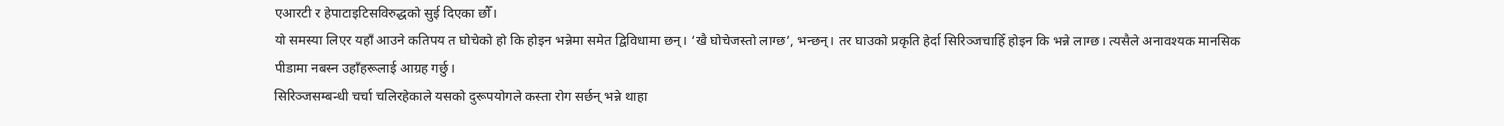एआरटी र हेपाटाइटिसविरुद्धको सुई दिएका छौँ।
यो समस्या लिएर यहाँ आउने कतिपय त घोचेको हो कि होइन भन्नेमा समेत द्विविधामा छन्। ‘खै घोचेजस्तो लाग्छ’, भन्छन्। तर घाउको प्रकृति हेर्दा सिरिञ्जचाहिँ होइन कि भन्ने लाग्छ। त्यसैले अनावश्यक मानसिक पीडामा नबस्न उहाँहरूलाई आग्रह गर्छु।
सिरिञ्जसम्बन्धी चर्चा चलिरहेकाले यसको दुरूपयोगले कस्ता रोग सर्छन् भन्ने थाहा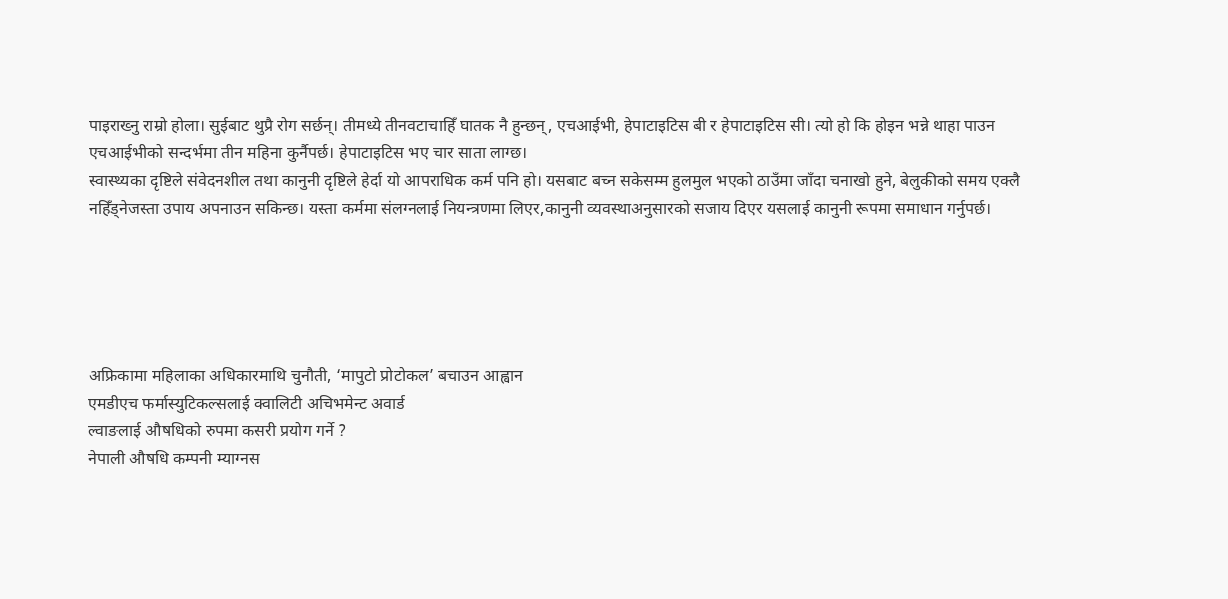पाइराख्नु राम्रो होला। सुईबाट थुप्रै रोग सर्छन्। तीमध्ये तीनवटाचाहिँ घातक नै हुन्छन्, एचआईभी, हेपाटाइटिस बी र हेपाटाइटिस सी। त्यो हो कि होइन भन्ने थाहा पाउन एचआईभीको सन्दर्भमा तीन महिना कुर्नैपर्छ। हेपाटाइटिस भए चार साता लाग्छ।
स्वास्थ्यका दृष्टिले संवेदनशील तथा कानुनी दृष्टिले हेर्दा यो आपराधिक कर्म पनि हो। यसबाट बच्न सकेसम्म हुलमुल भएको ठाउँमा जाँदा चनाखो हुने, बेलुकीको समय एक्लै नहिँड्नेजस्ता उपाय अपनाउन सकिन्छ। यस्ता कर्ममा संलग्नलाई नियन्त्रणमा लिएर,कानुनी व्यवस्थाअनुसारको सजाय दिएर यसलाई कानुनी रूपमा समाधान गर्नुपर्छ।





अफ्रिकामा महिलाका अधिकारमाथि चुनौती, ‘मापुटो प्रोटोकल’ बचाउन आह्वान
एमडीएच फर्मास्युटिकल्सलाई क्वालिटी अचिभमेन्ट अवार्ड
ल्वाङलाई औषधिको रुपमा कसरी प्रयोग गर्ने ?
नेपाली औषधि कम्पनी म्याग्नस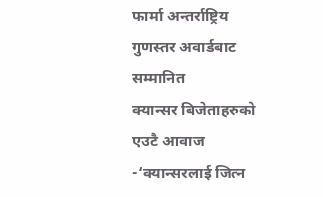फार्मा अन्तर्राष्ट्रिय गुणस्तर अवार्डबाट सम्मानित
क्यान्सर बिजेताहरुको एउटै आवाज -‘क्यान्सरलाई जित्न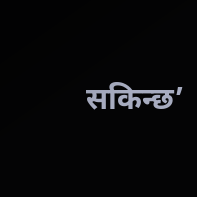सकिन्छ’